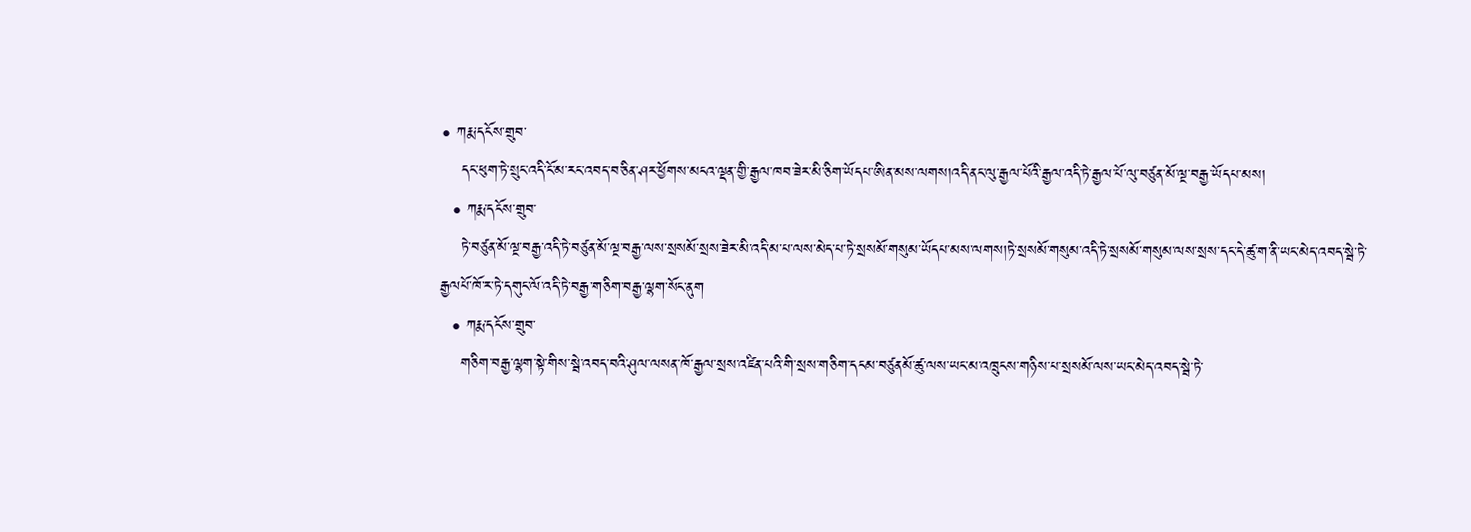• ཀརྨ་དངོས་གྲུབ་
    དང་ཕུག་ཏེ་སྲུང་འདི་ངོ་མ་རང་འབད་བ་ཅིན་ཤར་ཕྱོགས་མངའ་ལྡན་གྱི་རྒྱལ་ཁབ་ཟེར་མི་ཅིག་ཡོདཔ་ཨིན་མས་ལགས།འདི་ནང་ལུ་རྒྱལ་པོའི་རྒྱལ་འདི་ཏེ་རྒྱལ་པོ་ལུ་བཙུན་མོ་ལྔ་བརྒྱ་ཡོདཔ་མས།
  • ཀརྨ་དངོས་གྲུབ་
    ཏེ་བཙུན་མོ་ལྔ་བརྒྱ་འདི་ཏེ་བཙུན་མོ་ལྔ་བརྒྱ་ལས་སྲསམོ་སྲས་ཟེར་མི་འདི་མ་པ་ལས་མེད་པ་ཏེ་སྲསམོ་གསུམ་ཡོདཔ་མས་ལགས།ཏེ་སྲསམོ་གསུམ་འདི་ཏེ་སྲསམོ་གསུམ་ལས་སྲས་དང་དེ་ཚུ་ག་ནི་ཡང་མེད་འབད་སྦེ་ཏེ་རྒྱལཔོ་ཁོ་ར་ཏེ་དགུང་ལོ་འདི་ཏེ་བརྒྱ་གཅིག་བརྒྱ་ལྷག་སོང་ནུག
  • ཀརྨ་དངོས་གྲུབ་
    གཅིག་བརྒྱ་ལྷག་སྟེ་གིས་སྦེ་འབད་བའི་ཤུལ་ལསན་ཁོ་རྒྱལ་སྲས་འཛིན་པའི་གི་སྲས་གཅིག་དངམ་བཙུནམོ་ཚུ་ལས་ཡང་མ་འཁྲུངས་གཉིས་པ་སྲསམོ་ལས་ཡང་མེད་འབད་སྦེ་ཏེ་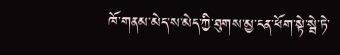ཁོ་གནམ་མེད་ས་མེད་ཀྱི་ཐུགས་མྱ་ངན་ཕོག་སྟེ་སྦེ་ཏེ་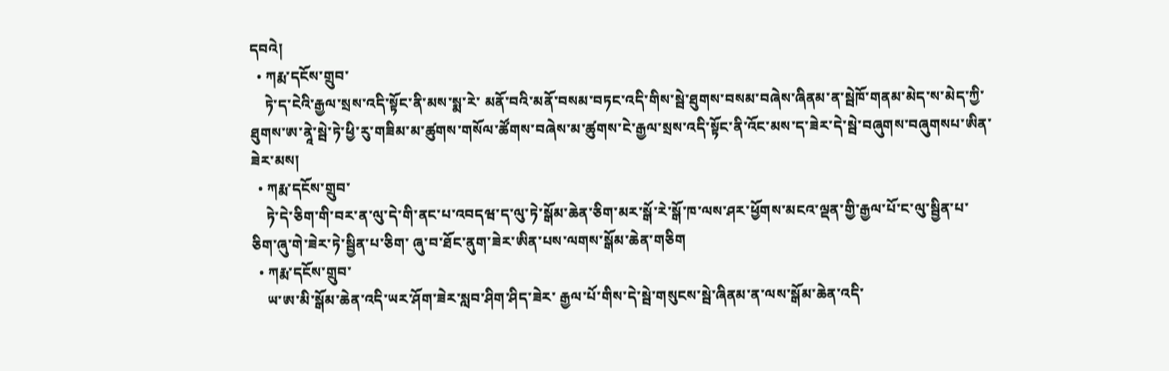དབའེ།
  • ཀརྨ་དངོས་གྲུབ་
    ཏེ་ད་ངེའི་རྒྱལ་སྲས་འདི་སྟོང་ནི་མས་སྨ་རེ་ མནོ་བའི་མནོ་བསམ་བཏང་འདི་གིས་སྦེ་ཐུགས་བསམ་བཞེས་ཞིནམ་ན་སྦེཁོ་གནམ་མེད་ས་མེད་ཀྱི་ཐུགས་ཨ་ནཱེ་སྦེ་ཏེ་ཕྱི་རུ་གཟིམ་མ་ཚུགས་གསོལ་ཚོགས་བཞེས་མ་ཚུགས་ངེ་རྒྱལ་སྲས་འདི་སྟོང་ནི་འོང་མས་ད་ཟེར་དེ་སྦེ་བཞུགས་བཞུགསཔ་ཨིན་ཟེར་མས།
  • ཀརྨ་དངོས་གྲུབ་
    ཏེ་དེ་ཅིག་གི་བར་ན་ལུ་དེ་གི་ནང་པ་འབདཝ་ད་ལུ་ཏེ་སྒོམ་ཆེན་ཅིག་མར་སྒོ་རེ་སྒོ་ཁ་ལས་ཤར་ཕྱོགས་མངའ་ལྡན་གྱི་རྒྱལ་པོ་ང་ལུ་སྦྱིན་པ་ཅིག་ཞུ་གེ་ཟེར་ཏེ་སྦྱིན་པ་ཅིག་ ཞུ་བ་ཐོང་ནུག་ཟེར་ཨིན་པས་ལགས་སྒོམ་ཆེན་གཅིག
  • ཀརྨ་དངོས་གྲུབ་
    ཡ་ཨ་མི་སྒོམ་ཆེན་འདི་ཡར་ཤོག་ཟེར་སླབ་ཤིག་ཤིད་ཟེར་ རྒྱལ་པོ་གིས་དེ་སྦེ་གསུངས་སྦེ་ཞིནམ་ན་ལས་སྒོམ་ཆེན་འདི་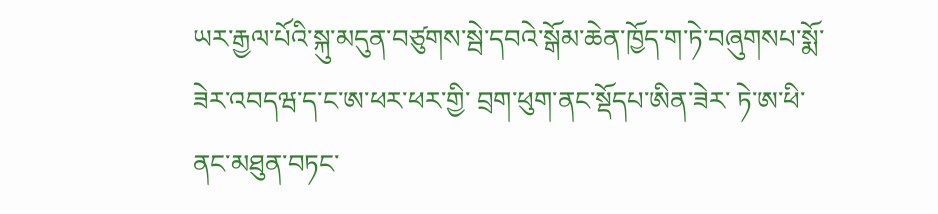ཡར་རྒྱལ་པོའི་སྐུ་མདུན་བཙུགས་སྦེ་དབའེ་སྒོམ་ཆེན་ཁྱོད་ག་ཏེ་བཞུགསཔ་སྨོ་ཟེར་འབདཝ་ད་ང་ཨ་ཕར་ཕར་གྱི་ བྲག་ཕུག་ནང་སྡོདཔ་ཨིན་ཟེར་ ཏེ་ཨ་ཕི་ནང་མཐུན་བཏང་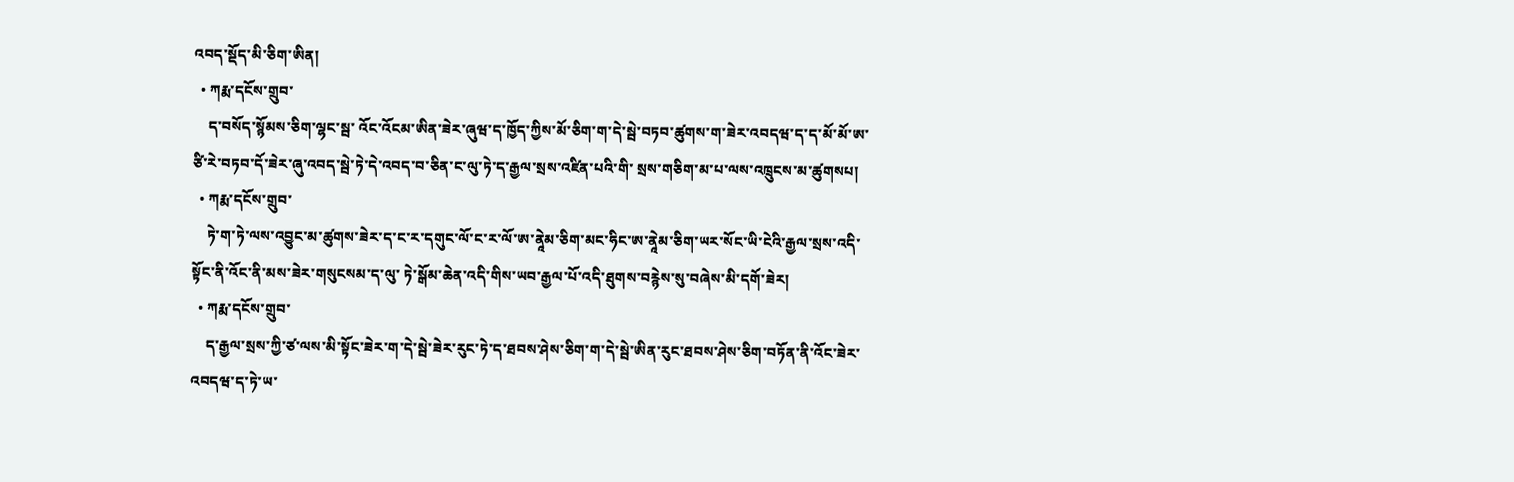འབད་སྡོད་མི་ཅིག་ཨིན།
  • ཀརྨ་དངོས་གྲུབ་
    ད་བསོད་སྙོམས་ཅིག་ལྷང་སྦ་ འོང་འོངམ་ཨིན་ཟེར་ཞུཝ་ད་ཁྱོད་ཀྱིས་མོ་ཅིག་ག་དེ་སྦེ་བཏབ་ཚུགས་ག་ཟེར་འབདཝ་ད་ད་མོ་མོ་ཨ་ཙི་རེ་བཏབ་དོ་ཟེར་ཞུ་འབད་སྦེ་ཏེ་དེ་འབད་བ་ཅིན་ང་ལུ་ཏེ་ད་རྒྱལ་སྲས་འཛིན་པའི་གི་ སྲས་གཅིག་མ་པ་ལས་འཁྲུངས་མ་ཚུགསཔ།
  • ཀརྨ་དངོས་གྲུབ་
    ཏེ་ག་ཏེ་ལས་འབྱུང་མ་ཚུགས་ཟེར་ད་ང་ར་དགུང་ལོ་ང་ར་ལོ་ཨ་ནཱེམ་ཅིག་མང་ཧིང་ཨ་ནཱེམ་ཅིག་ཡར་སོང་ཡི་ངེའི་རྒྱལ་སྲས་འདི་སྟོང་ནི་འོང་ནི་མས་ཟེར་གསུངསམ་ད་ལུ་ ཏེ་སྒོམ་ཆེན་འདི་གིས་ཡབ་རྒྱལ་པོ་འདི་ཐུགས་བརྙེས་སུ་བཞེས་མི་དགོ་ཟེར།
  • ཀརྨ་དངོས་གྲུབ་
    ད་རྒྱལ་སྲས་ཀྱི་ཙ་ལས་མི་སྟོང་ཟེར་ག་དེ་སྦེ་ཟེར་རུང་ཏེ་ད་ཐབས་ཤེས་ཅིག་ག་དེ་སྦེ་ཨིན་རུང་ཐབས་ཤེས་ཅིག་བཏོན་ནི་འོང་ཟེར་འབདཝ་ད་ཏེ་ཡ་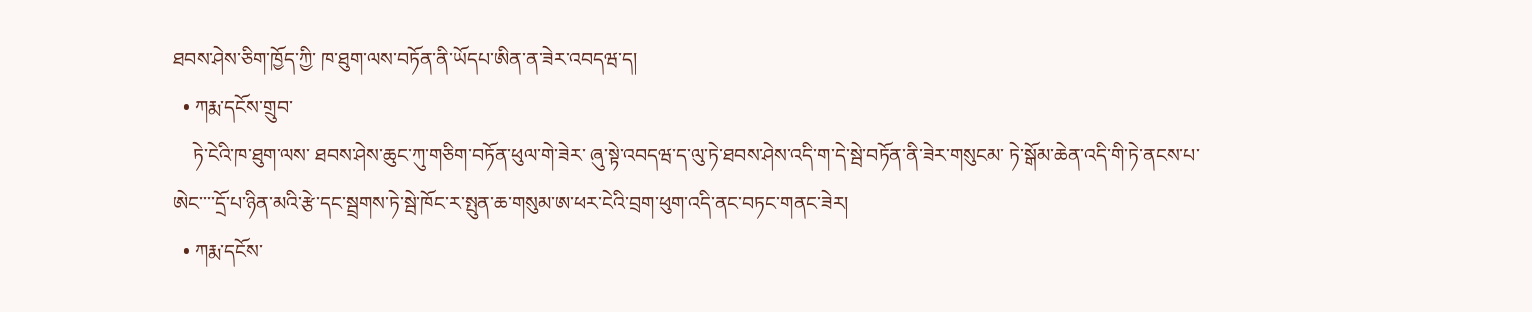ཐབས་ཤེས་ཅིག་ཁྱོད་ཀྱི་ ཁ་ཐུག་ལས་བཏོན་ནི་ཡོདཔ་ཨིན་ན་ཟེར་འབདཝ་ད།
  • ཀརྨ་དངོས་གྲུབ་
    ཏེ་ངེའི་ཁ་ཐུག་ལས་ ཐབས་ཤེས་ཆུང་ཀུ་གཅིག་བཏོན་ཕུལ་གེ་ཟེར་ ཞུ་སྟེ་འབདཝ་ད་ལུ་ཏེ་ཐབས་ཤེས་འདི་ག་དེ་སྦེ་བཏོན་ནི་ཟེར་གསུངམ་ ཏེ་སྒོམ་ཆེན་འདི་གི་ཏེ་ནངས་པ་ཨེང་་་་དྲོ་པ་ཉིན་མའི་རྩེ་དང་སྦྲགས་ཏེ་སྦེ་ཁོང་ར་སྤུན་ཆ་གསུམ་ཨ་ཕར་ངེའི་བྲག་ཕུག་འདི་ནང་བཏང་གནང་ཟེར།
  • ཀརྨ་དངོས་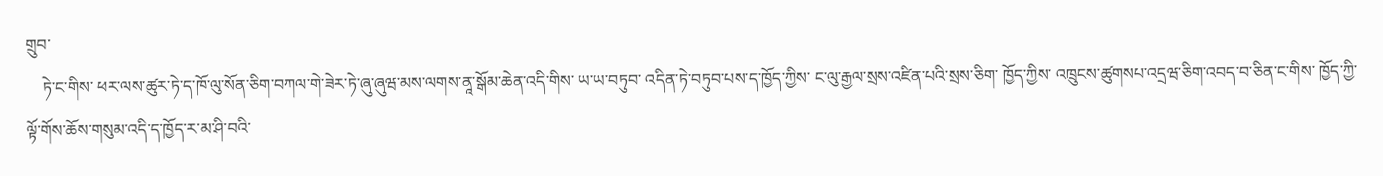གྲུབ་
    ཏེ་ང་གིས་ ཕར་ལས་ཚུར་ཏེ་ད་ཁོ་ལུ་སོན་ཅིག་བཀལ་གེ་ཟེར་ཏེ་ཞུ་ཞུཝ་མས་ལགས་ནཱ་སྒོམ་ཆེན་འདི་གིས་ ཡ་ཡ་བཏུབ་ འདིན་ཏེ་བཏུབ་པས་ད་ཁྱོད་ཀྱིས་ ང་ལུ་རྒྱལ་སྲས་འཛིན་པའི་སྲས་ཅིག་ ཁྱོད་ཀྱིས་ འཁྲུངས་ཚུགསཔ་འདྲཝ་ཅིག་འབད་བ་ཅིན་ང་གིས་ ཁྱོད་ཀྱི་ལྟོ་གོས་ཆོས་གསུམ་འདི་ད་ཁྱོད་ར་མ་ཤི་བའི་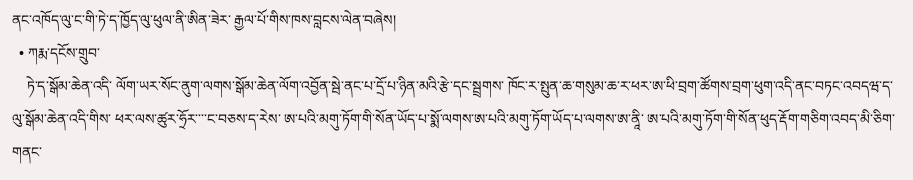ནང་འཁོད་ལུ་ང་གི་ཏེ་ད་ཁྱོད་ལུ་ཕུལ་ནི་ཨིན་ཟེར་ རྒྱལ་པོ་གིས་ཁས་བླངས་ལེན་བཞེས།
  • ཀརྨ་དངོས་གྲུབ་
    ཏེ་ད་སྒོམ་ཆེན་འདི་ ལོག་ཡར་སོང་ནུག་ལགས་སྒོམ་ཆེན་ལོག་འབྱོན་སྦེ་ནང་པ་དྲོ་པ་ཉིན་མའི་རྩེ་དང་སྦྲགས་ ཁོང་ར་སྤུན་ཆ་གསུམ་ཆ་ར་ཕར་ཨ་ཕི་བྲག་ཚོགས་བྲག་ཕུག་འདི་ནང་བཏང་འབདཝ་ད་ལུ་སྒོམ་ཆེན་འདི་གིས་ ཕར་ལས་ཚུར་ཧྲོར་་་་ང་བཅས་ད་རེས་ ཨ་པའི་མགུ་ཏོག་གི་སོན་ཡོད་པ་སྨོ་ལགས་ཨ་པའི་མགུ་ཏོག་ཡོད་པ་ལགས་ཨ་ནཱི་ ཨ་པའི་མགུ་ཏོག་གི་སོན་ཕུད་རྡོག་གཅིག་འབད་མི་ཅིག་ གནང་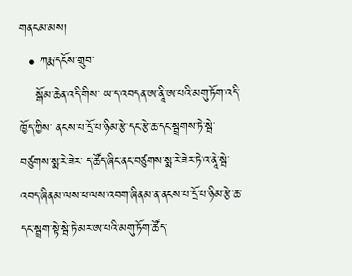གནངམ་མས།
  • ཀརྨ་དངོས་གྲུབ་
    སྒོམ་ཆེན་འདི་གིས་ ཡ་ད་འབདན་ཨ་ནཱི་ཨ་པའི་མགུ་ཏོག་འདི་ཁྱོད་ཀྱིས་ ནངས་པ་དྲོ་པ་ཉིམ་རྩེ་དང་རྩེ་ཆ་དང་སྦྲགས་ཏེ་སྦེ་ བཙུགས་སྨ་རེ་ཟེར་ ད་ཚོད་ཞིང་ནང་བཙུགས་སྨ་རེ་ཟེར་ཏེ་འ་ནཱེ་སྦེ་འབད་ཞིནམ་ལས་ཕ་ལས་འབག་ཞིནམ་ན་ནངས་པ་དྲོ་པ་ཉིམ་རྩེ་ཆ་དང་སྦྲག་སྟེ་སྦེ་ཏེ་མར་ཨ་པའི་མགུ་ཏོག་ཚོད་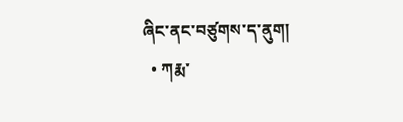ཞིང་ནང་བཙུགས་ད་ནུག།
  • ཀརྨ་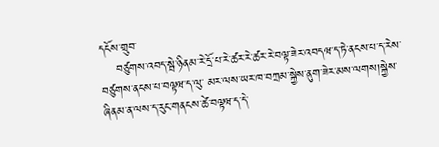དངོས་གྲུབ་
    བཙུགས་འབད་སྦེ་ཉིནམ་རེ་དྲོ་པ་རེ་ཚར་རེ་ཚར་རེ་བལྟ་ཟེར་འབདཝ་ད་ཏེ་ནངས་པ་ད་རེས་བཙུགས་ནངས་པ་བལྟཝ་ད་ལུ་ མར་ལས་ཡར་ཁ་བཀྲམ་སྐྱེས་ནུག་ཟེར་མས་ལགས།སྐྱེས་ཞིནམ་ན་ལས་ད་རུང་གནངས་ཚེ་བལྟཝ་ད་དེ་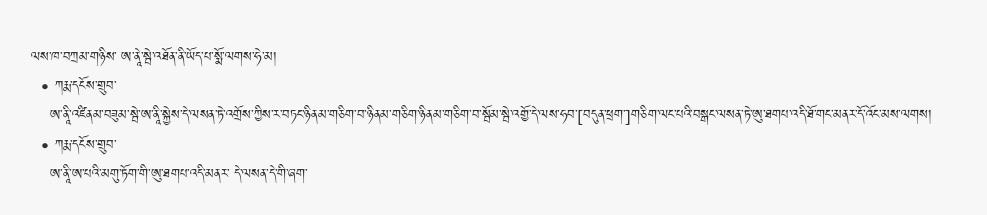ལས་ཁ་བཀྲམ་གཉིས་ ཨ་ནཱེ་སྦེ་འཐོན་ནི་ཡོད་པ་སྨོ་ལགས་ཧེ་མ།
  • ཀརྨ་དངོས་གྲུབ་
    ཨ་ནཱི་འཛིནམ་བཟུམ་སྦེ་ཨ་ནཱི་སྐྱེས་དེ་ལསན་ཏེ་འགྲོས་ཀྱིས་ར་བཏང་ཉིནམ་གཅིག་བ་ཉིནམ་གཅིག་ཉིནམ་གཅིག་བ་སྦོམ་སྦེ་འགྱོ་དེ་ལས་ཧབ་[བདུན་ཕྲག་]གཅིག་ལང་པའི་བསྒང་ལསན་ཏེ་ཨུ་ཐགཔ་འདི་ཐོ་གང་མནར་དོ་འོང་མས་ལགས།
  • ཀརྨ་དངོས་གྲུབ་
    ཨ་ནཱི་ཨ་པའི་མགུ་ཏོག་གི་ཨུ་ཐགཔ་འདི་མནར་ དེ་ལསན་དེ་གི་ཞག་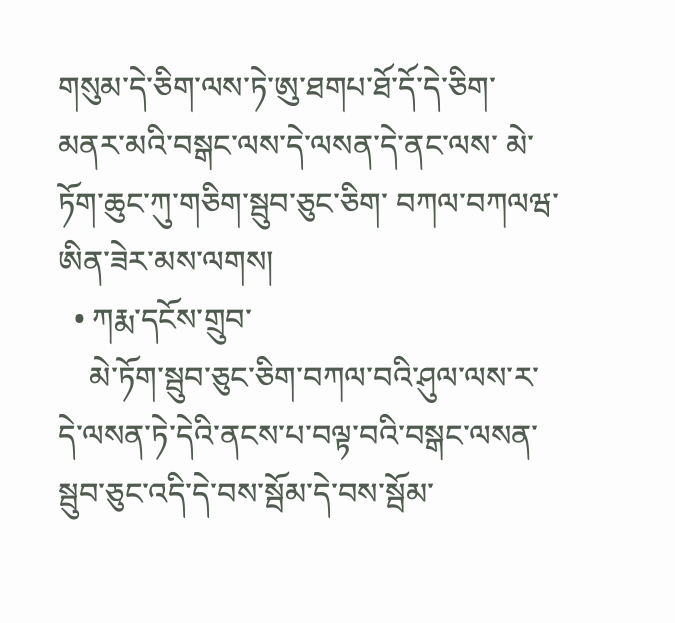གསུམ་དེ་ཅིག་ལས་ཏེ་ཨུ་ཐགཔ་ཐོ་དོ་དེ་ཅིག་མནར་མའི་བསྒང་ལས་དེ་ལསན་དེ་ནང་ལས་ མེ་ཏོག་ཆུང་ཀུ་གཅིག་སྦུབ་ཅུང་ཅིག་ བཀལ་བཀལཝ་ཨིན་ཟེར་མས་ལགས།
  • ཀརྨ་དངོས་གྲུབ་
    མེ་ཏོག་སྦུབ་ཅུང་ཅིག་བཀལ་བའི་ཤུལ་ལས་ར་དེ་ལསན་ཏེ་དེའི་ནངས་པ་བལྟ་བའི་བསྒང་ལསན་སྦུབ་ཅུང་འདི་དེ་བས་སྦོམ་དེ་བས་སྦོམ་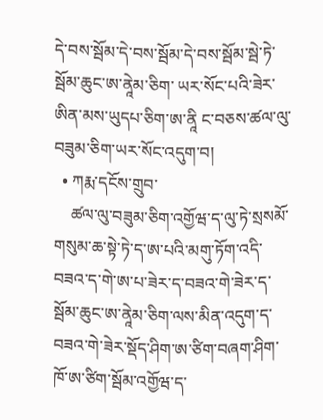དེ་བས་སྦོམ་དེ་བས་སྦོམ་དེ་བས་སྦོམ་སྦེ་ཏེ་སྦོམ་ཆུང་ཨ་ནཱེམ་ཅིག་ ཡར་སོང་པའི་ཟེར་ཨིན་མས་ཡུདཔ་ཅིག་ཨ་ནཱི ང་བཅས་ཚལ་ལུ་བཟུམ་ཅིག་ཡར་སོང་འདུག་བ།
  • ཀརྨ་དངོས་གྲུབ་
    ཚལ་ལུ་བཟུམ་ཅིག་འགྱོཝ་ད་ལུ་ཏེ་སྲསམོ་གསུམ་ཆ་སྟེ་ཏེ་ད་ཨ་པའི་མགུ་ཏོག་འདི་ བཟའ་ད་གེ་ཨ་པ་ཟེར་ད་བཟའ་གེ་ཟེར་ད་སྦོམ་ཆུང་ཨ་ནཱེམ་ཅིག་ལས་མིན་འདུག་ད་བཟའ་གེ་ཟེར་སྡོད་ཤིག་ཨ་ཙིག་བཞག་ཤིག་ཁོ་ཨ་ཙིག་སྦོམ་འགྱོཝ་ད་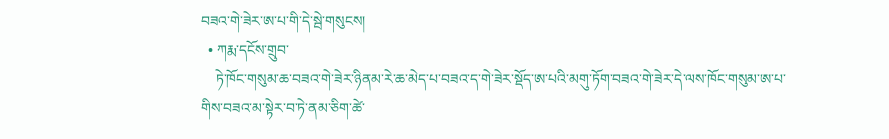བཟའ་གེ་ཟེར་ཨ་པ་གི་དེ་སྦེ་གསུངས།
  • ཀརྨ་དངོས་གྲུབ་
    ཏེ་ཁོང་གསུམ་ཆ་བཟའ་གེ་ཟེར་ཉིནམ་རེ་ཆ་མེད་པ་བཟའ་ད་གེ་ཟེར་སྡོད་ཨ་པའི་མགུ་ཏོག་བཟའ་གེ་ཟེར་དེ་ལས་ཁོང་གསུམ་ཨ་པ་གིས་བཟའ་མ་སྟེར་བ་ཏེ་ནམ་ཅིག་ཚེ་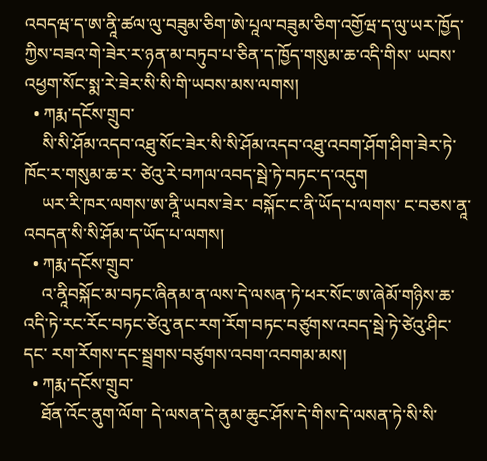འབདཝ་ད་ཨ་ནཱི་ཚལ་ལུ་བཟུམ་ཅིག་ཨེ་པཱལ་བཟུམ་ཅིག་འགྱོཝ་ད་ལུ་ཡར་ཁྱོད་ཀྱིས་བཟའ་གེ་ཟེར་ར་ཉན་མ་བཏུབ་པ་ཅིན་ད་ཁྱོད་གསུམ་ཆ་འདི་གིས་ ཡབས་འཕྱག་སོང་སྨ་རེ་ཟེར་སི་སི་གི་ཡབས་མས་ལགས།
  • ཀརྨ་དངོས་གྲུབ་
    སི་སི་ཤོམ་འདབ་འཐུ་སོང་ཟེར་སི་སི་ཤོམ་འདབ་འཐུ་འབག་ཤོག་ཤིག་ཟེར་ཏེ་ཁོང་ར་གསུམ་ཆ་ར་ ཙེའུ་རེ་བཀལ་འབད་སྦེ་ཏེ་བཏང་ད་འདུག
    ཡར་རི་ཁར་ལགས་ཨ་ནཱི་ཡབས་ཟེར་ བསྐོང་ང་ནི་ཡོད་པ་ལགས་ ང་བཅས་ནཱ་འབདན་སི་སི་ཤོམ་ད་ཡོད་པ་ལགས།
  • ཀརྨ་དངོས་གྲུབ་
    འ་ནཱིབསྐོང་མ་བཏང་ཞིནམ་ན་ལས་དེ་ལསན་ཏེ་ཕར་སོང་ཨ་ཞེམོ་གཉིས་ཆ་འདི་ཏེ་རང་རོང་བཏང་ཙེའུ་ནང་རག་རོག་བཏང་བཙུགས་འབད་སྦེ་ཏེ་ཙེའུ་ཤིང་དང་ རག་རོགས་དང་སྦྲགས་བཙུགས་འབག་འབགམ་མས།
  • ཀརྨ་དངོས་གྲུབ་
    ཐོན་འོང་ནུག་ལོག་ དེ་ལསན་དེ་ནུམ་ཆུང་ཤོས་དེ་གིས་དེ་ལསན་ཏེ་སི་སི་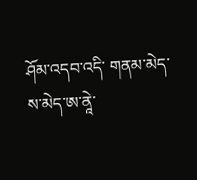ཤོམ་འདབ་འདི་ གནམ་མེད་ས་མེད་ཨ་ནཱེ་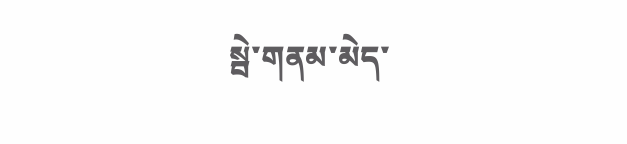སྦེ་གནམ་མེད་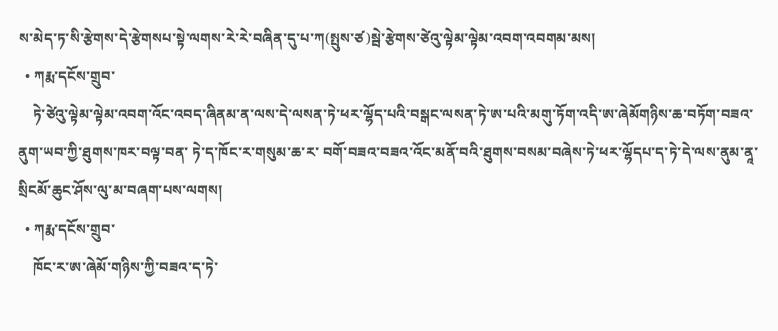ས་མེད་ཏ་སི་རྩེགས་དེ་རྩེགསཔ་སྟེ་ལགས་རེ་རེ་བཞིན་དུ་པ་ཀ(སྤུས་ཙ)སྦེ་རྩེགས་ཙེའུ་ལྟེམ་ལྟེམ་འབག་འབགམ་མས།
  • ཀརྨ་དངོས་གྲུབ་
    ཏེ་ཙེའུ་ལྟེམ་ལྟེམ་འབག་འོང་འབད་ཞིནམ་ན་ལས་དེ་ལསན་ཏེ་ཕར་ལྷོད་པའི་བསྒང་ལསན་ཏེ་ཨ་པའི་མགུ་ཏོག་འདི་ཨ་ཞེམོགཉིས་ཆ་བཏོག་བཟའ་ནུག་ཡབ་ཀྱི་ཐུགས་ཁར་བལྟ་བན་ ཏེ་ད་ཁོང་ར་གསུམ་ཆ་ར་ བགོ་བཟའ་བཟའ་འོང་མནོ་བའི་ཐུགས་བསམ་བཞེས་ཏེ་ཕར་ལྷོདཔ་ད་ཏེ་དེ་ལས་ནུམ་ནཱ་སྲིངམོ་ཆུང་ཤོས་ལུ་མ་བཞག་པས་ལགས།
  • ཀརྨ་དངོས་གྲུབ་
    ཁོང་ར་ཨ་ཞེམོ་གཉིས་ཀྱི་བཟའ་ད་ཏེ་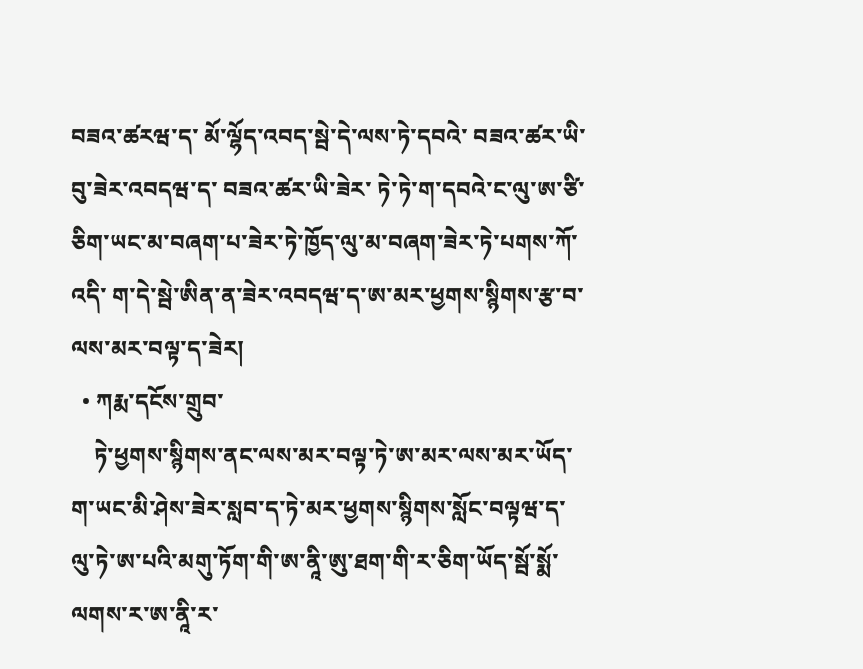བཟའ་ཚརཝ་ད་ མོ་ལྷོད་འབད་སྦེ་དེ་ལས་ཏེ་དབའེ་ བཟའ་ཚར་ཡི་བུ་ཟེར་འབདཝ་ད་ བཟའ་ཚར་ཡི་ཟེར་ ཏེ་ཏེ་ག་དབའེ་ང་ལུ་ཨ་ཙི་ཅིག་ཡང་མ་བཞག་པ་ཟེར་ཏེ་ཁྱོད་ལུ་མ་བཞག་ཟེར་ཏེ་པགས་ཀོ་འདི་ ག་དེ་སྦེ་ཨིན་ན་ཟེར་འབདཝ་ད་ཨ་མར་ཕྱགས་སྙིགས་རྩ་བ་ལས་མར་བལྟ་ད་ཟེར།
  • ཀརྨ་དངོས་གྲུབ་
    ཏེ་ཕྱགས་སྙིགས་ནང་ལས་མར་བལྟ་ཏེ་ཨ་མར་ལས་མར་ཡོད་ག་ཡང་མི་ཤེས་ཟེར་སླབ་ད་ཏེ་མར་ཕྱགས་སྙིགས་སློང་བལྟཝ་ད་ལུ་ཏེ་ཨ་པའི་མགུ་ཏོག་གི་ཨ་ནཱི་ཨུ་ཐག་གི་ར་ཅིག་ཡོད་སྦོ་སྨོ་ལགས་ར་ཨ་ནཱི་ར་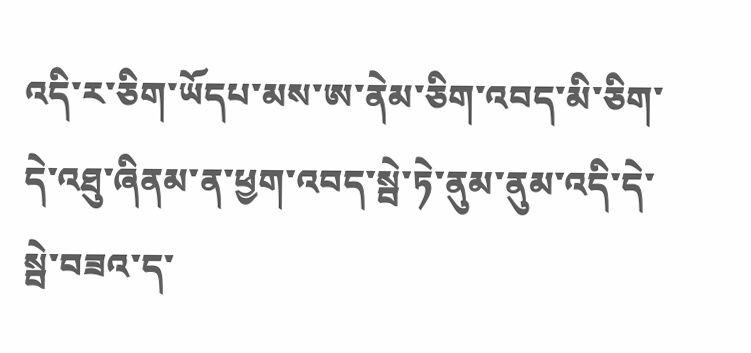འདི་ར་ཅིག་ཡོདཔ་མས་ཨ་ནེམ་ཅིག་འབད་མི་ཅིག་དེ་འཐུ་ཞིནམ་ན་ཕྱག་འབད་སྦེ་ཏེ་ནུམ་ནུམ་འདི་དེ་སྦེ་བཟའ་ད་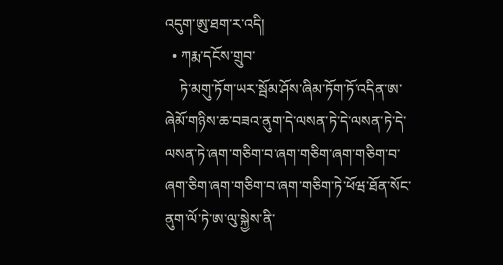འདུག་ཨུ་ཐག་ར་འདི།
  • ཀརྨ་དངོས་གྲུབ་
    ཏེ་མགུ་ཏོག་ཡར་སྦོམ་ཤོས་ཞིམ་ཏོག་ཏོ་འདིན་ཨ་ཞེམོ་གཉིས་ཆ་བཟའ་ནུག་དེ་ལསན་ཏེ་དེ་ལསན་ཏེ་དེ་ལསན་ཏེ་ཞག་གཅིག་བ་ཞག་གཅིག་ཞག་གཅིག་བ་ཞག་ཅིག་ཞག་གཅིག་བ་ཞག་གཅིག་ཏེ་ཕོཝ་ཐོན་སོང་ནུག་ལོ་ཏེ་ཨ་ལུ་སྐྱེས་ནི་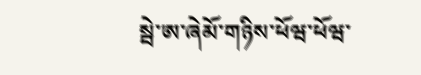སྦེ་ཨ་ཞེམོ་གཉིས་ཕོཝ་ཕོཝ་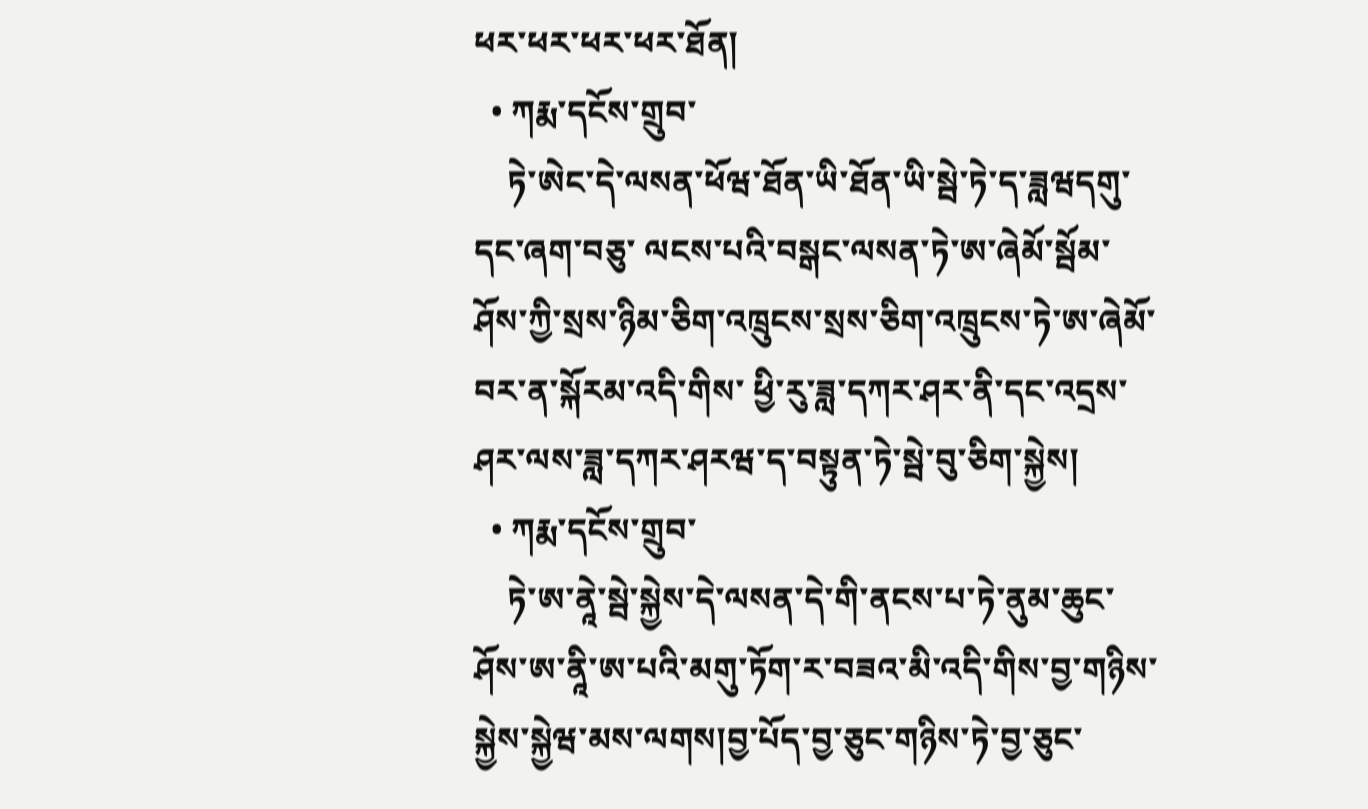ཕར་ཕར་ཕར་ཕར་ཐོན།
  • ཀརྨ་དངོས་གྲུབ་
    ཏེ་ཨེང་དེ་ལསན་ཕོཝ་ཐོན་ཡི་ཐོན་ཡི་སྦེ་ཏེ་ད་ཟླཝདགུ་དང་ཞག་བཅུ་ ལངས་པའི་བསྒང་ལསན་ཏེ་ཨ་ཞེམོ་སྦོམ་ཤོས་ཀྱི་སྲས་ཉིམ་ཅིག་འཁྲུངས་སྲས་ཅིག་འཁྲུངས་ཏེ་ཨ་ཞེམོ་བར་ན་སྐོརམ་འདི་གིས་ ཕྱི་རུ་ཟླ་དཀར་ཤར་ནི་དང་འདྲས་ ཤར་ལས་ཟླ་དཀར་ཤརཝ་ད་བསྟུན་ཏེ་སྦེ་བུ་ཅིག་སྐྱེས།
  • ཀརྨ་དངོས་གྲུབ་
    ཏེ་ཨ་ནཱེ་སྦེ་སྐྱེས་དེ་ལསན་དེ་གི་ནངས་པ་ཏེ་ནུམ་ཆུང་ཤོས་ཨ་ནཱི་ཨ་པའི་མགུ་ཏོག་ར་བཟའ་མི་འདི་གིས་བྱ་གཉིས་སྐྱེས་སྐྱེཝ་མས་ལགས།བྱ་པོད་བྱ་ཅུང་གཉིས་ཏེ་བྱ་ཅུང་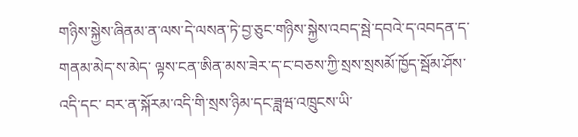གཉིས་སྐྱེས་ཞིནམ་ན་ལས་དེ་ལསན་ཏེ་བྱ་ཅུང་གཉིས་སྐྱེས་འབད་སྦེ་དབའེ་ད་འབདན་ད་གནམ་མེད་ས་མེད་ ལྟས་ངན་ཨིན་མས་ཟེར་ད་ང་བཅས་ཀྱི་སྲས་སྲསམོ་ཁྱོད་སྦོམ་ཤོས་འདི་དང་ བར་ན་སྐོརམ་འདི་གི་སྲས་ཉིམ་དང་ཟླཝ་འཁྲུངས་ཡི་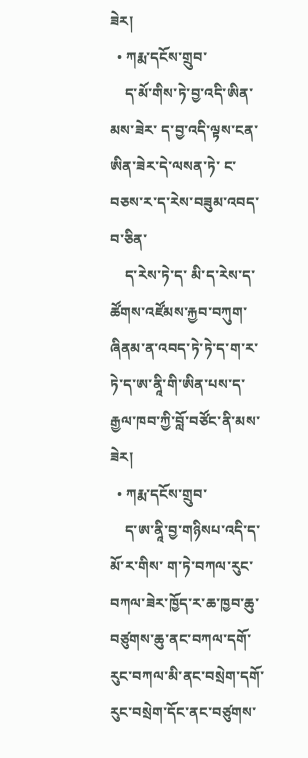ཟེར།
  • ཀརྨ་དངོས་གྲུབ་
    ད་མོ་གིས་ཏེ་བྱ་འདི་ཨིན་མས་ཟེར་ ད་བྱ་འདི་ལྟས་ངན་ཨིན་ཟེར་དེ་ལསན་ཏེ་ ང་བཅས་ར་ད་རེས་བཟུམ་འབད་བ་ཅིན་
    ད་རེས་ཏེ་ད་ མི་ད་རེས་ད་ཚོགས་འཛོམས་རྐྱབ་བཀུག་ཞིནམ་ན་འབད་ཏེ་ཏེ་ད་ག་ར་ཏེ་ད་ཨ་ནཱི་གི་ཨིན་པས་ད་རྒྱལ་ཁབ་ཀྱི་བློ་བཙོང་ནི་མས་ཟེར།
  • ཀརྨ་དངོས་གྲུབ་
    ད་ཨ་ནཱི་བྱ་གཉིསཔ་འདི་ད་མོ་ར་གིས་ ག་ཏེ་བཀལ་རུང་བཀལ་ཟེར་ཁྱོད་ར་ཆ་ཁྱབ་ཆུ་བཙུགས་ཆུ་ནང་བཀལ་དགོ་རུང་བཀལ་མི་ནང་བསྲེག་དགོ་རུང་བསྲེག་དོང་ནང་བཙུགས་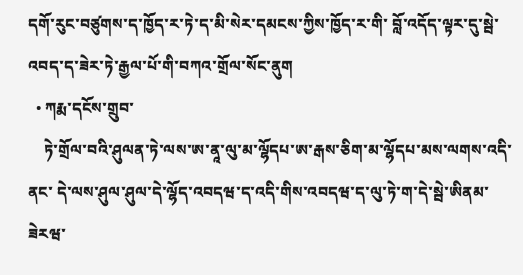དགོ་རུང་བཙུགས་ད་ཁྱོད་ར་ཏེ་ད་མི་སེར་དམངས་ཀྱིས་ཁྱོད་ར་གི་ བློ་འདོད་ལྟར་དུ་སྦེ་འབད་ད་ཟེར་ཏེ་རྒྱལ་པོ་གི་བཀའ་གྲོལ་སོང་ནུག
  • ཀརྨ་དངོས་གྲུབ་
    ཏེ་གྲོལ་བའི་ཤུལན་ཏེ་ལས་ཨ་ནཱ་ལུ་མ་ལྷོདཔ་ཨ་རྒས་ཅིག་མ་ལྷོདཔ་མས་ལགས་འདི་ནང་ དེ་ལས་ཤུལ་ཤུལ་དེ་ལྷོད་འབདཝ་ད་འདི་གིས་འབདཝ་ད་ལུ་ཏེ་ག་དེ་སྦེ་ཨིནམ་ཟེརཝ་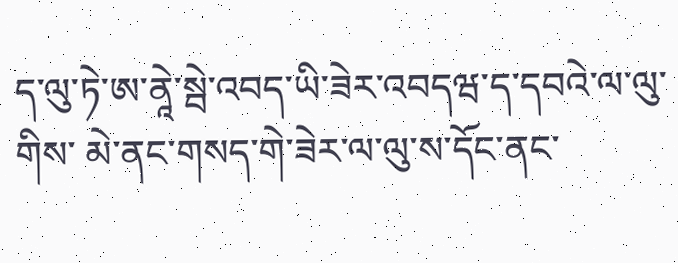ད་ལུ་ཏེ་ཨ་ནཱེ་སྦེ་འབད་ཡི་ཟེར་འབདཝ་ད་དབའེ་ལ་ལུ་གིས་ མེ་ནང་གསད་གེ་ཟེར་ལ་ལུ་ས་དོང་ནང་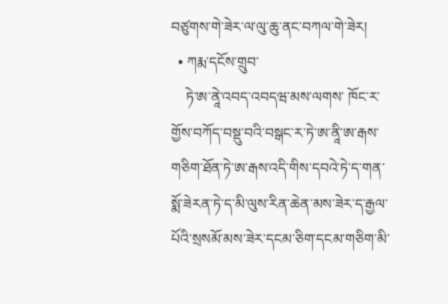བཙུགས་གེ་ཟེར་ལ་ལུ་ཆུ་ནང་བཀལ་གེ་ཟེར།
  • ཀརྨ་དངོས་གྲུབ་
    ཏེ་ཨ་ནཱེ་འབད་འབདཝ་མས་ལགས་ ཁོང་ར་གྱོས་བཀོད་བསྡུ་བའི་བསྒང་ར་ཏེ་ཨ་ནཱི་ཨ་རྒས་གཅིག་ཐོན་ཏེ་ཨ་རྒས་འདི་གིས་དབའེ་ཏེ་ད་གན་སྨོ་ཟེརན་ཏེ་ད་མི་ལུས་རིན་ཆེན་མས་ཟེར་ད་རྒྱལ་པོའི་སྲསམོ་མས་ཟེར་དངམ་ཅིག་དངམ་གཅིག་མི་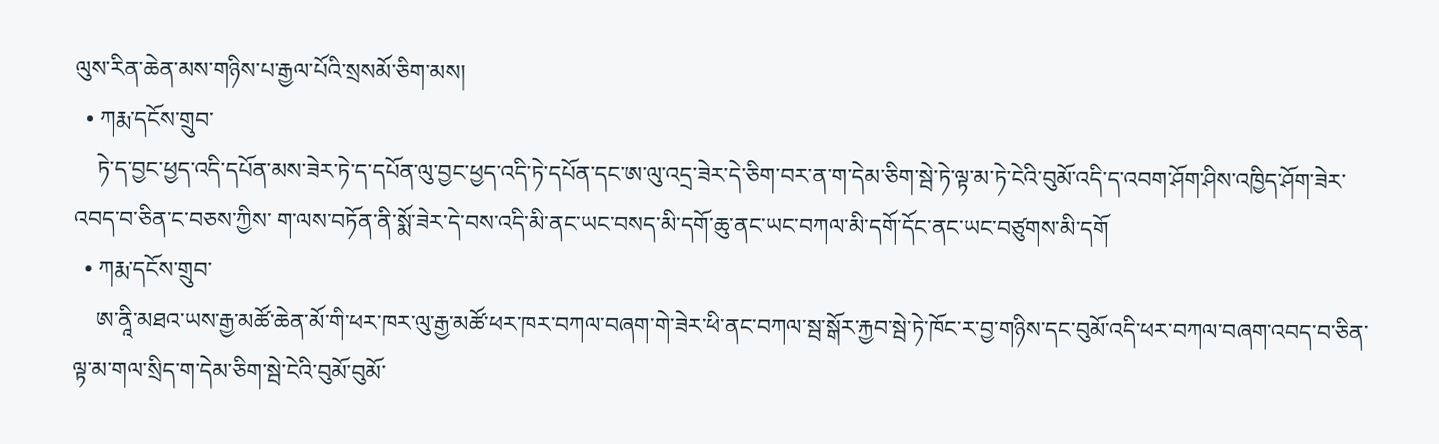ལུས་རིན་ཆེན་མས་གཉིས་པ་རྒྱལ་པོའི་སྲསམོ་ཅིག་མས།
  • ཀརྨ་དངོས་གྲུབ་
    ཏེ་ད་བྱང་ཕྱད་འདི་དཔོན་མས་ཟེར་ཏེ་ད་དཔོན་ལུ་བྱང་ཕྱད་འདི་ཏེ་དཔོན་དང་ཨ་ལུ་འདྲ་ཟེར་དེ་ཅིག་བར་ན་ག་དེམ་ཅིག་སྦེ་ཏེ་ལྟ་མ་ཏེ་ངེའི་བུམོ་འདི་ད་འབག་ཤོག་ཤིས་འཁྱིད་ཤོག་ཟེར་འབད་བ་ཅིན་ང་བཅས་ཀྱིས་ ག་ལས་བཏོན་ནི་སྨོ་ཟེར་དེ་བས་འདི་མི་ནང་ཡང་བསད་མི་དགོ་ཆུ་ནང་ཡང་བཀལ་མི་དགོ་དོང་ནང་ཡང་བཙུགས་མི་དགོ
  • ཀརྨ་དངོས་གྲུབ་
    ཨ་ནཱི་མཐའ་ཡས་རྒྱ་མཚོ་ཆེན་མོ་གི་ཕར་ཁར་ལུ་རྒྱ་མཚོ་ཕར་ཁར་བཀལ་བཞག་གེ་ཟེར་ཕི་ནང་བཀལ་སྦ་སྒོར་རྐྱབ་སྦེ་ཏེ་ཁོང་ར་བྱ་གཉིས་དང་བུམོ་འདི་ཕར་བཀལ་བཞག་འབད་བ་ཅིན་ལྟ་མ་གལ་སྲིད་ག་དེམ་ཅིག་སྦེ་ངེའི་བུམོ་བུམོ་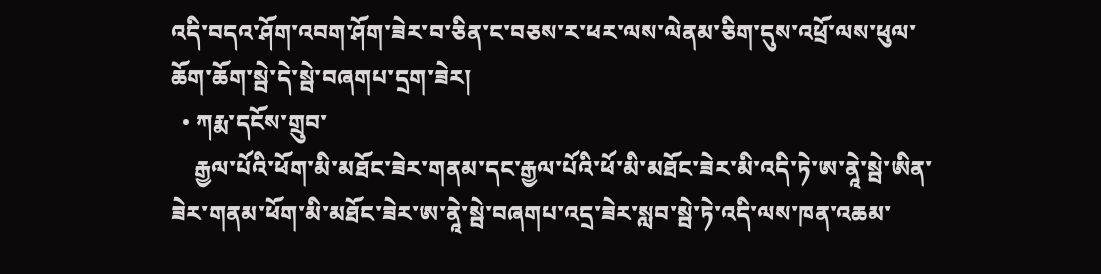འདི་བདའ་ཤོག་འབག་ཤོག་ཟེར་བ་ཅིན་ང་བཅས་ར་ཕར་ལས་ལེནམ་ཅིག་དུས་འཕྲོ་ལས་ཕུལ་ཆོག་ཆོག་སྦེ་དེ་སྦེ་བཞགཔ་དྲག་ཟེར།
  • ཀརྨ་དངོས་གྲུབ་
    རྒྱལ་པོའི་ཕོག་མི་མཐོང་ཟེར་གནམ་དང་རྒྱལ་པོའི་ཕོ་མི་མཐོང་ཟེར་མི་འདི་ཏེ་ཨ་ནཱེ་སྦེ་ཨིན་ཟེར་གནམ་ཕོག་མི་མཐོང་ཟེར་ཨ་ནཱེ་སྦེ་བཞགཔ་འདྲ་ཟེར་སླབ་སྦེ་ཏེ་འདི་ལས་ཁན་འཆམ་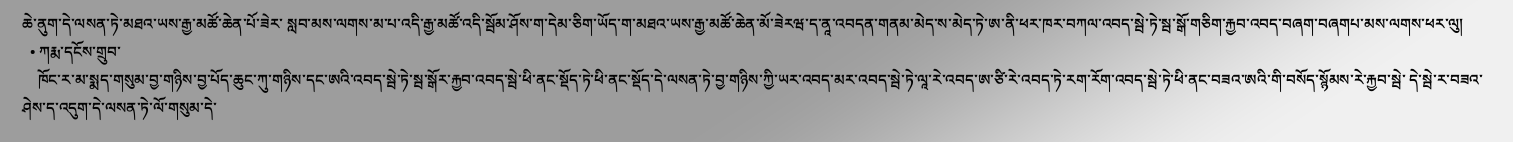ཆེ་ནུག་དེ་ལསན་ཏེ་མཐའ་ཡས་རྒྱ་མཚོ་ཆེན་པོ་ཟེར་ སླབ་མས་ལགས་མ་པ་འདི་རྒྱ་མཚོ་འདི་སྦོམ་ཤོས་ག་དེམ་ཅིག་ཡོད་ག་མཐའ་ཡས་རྒྱ་མཚོ་ཆེན་མོ་ཟེརཝ་ད་ནཱ་འབདན་གནམ་མེད་ས་མེད་ཏེ་ཨ་ནི་ཕར་ཁར་བཀལ་འབད་སྦེ་ཏེ་སྦ་སྒོ་གཅིག་རྐྱབ་འབད་བཞག་བཞགཔ་མས་ལགས་ཕར་ལུ།
  • ཀརྨ་དངོས་གྲུབ་
    ཁོང་ར་མ་སྨད་གསུམ་བྱ་གཉིས་བྱ་པོད་ཆུང་ཀུ་གཉིས་དང་ཨའི་འབད་སྦེ་ཏེ་སྦ་སྒོར་རྐྱབ་འབད་སྦེ་ཕི་ནང་སྡོད་ཏེ་ཕི་ནང་སྡོད་དེ་ལསན་ཏེ་བྱ་གཉིས་ཀྱི་ཡར་འབད་མར་འབད་སྦེ་ཏེ་ལཱ་རེ་འབད་ཨ་ཙི་རེ་འབད་ཏེ་རག་རོག་འབད་སྦེ་ཏེ་ཕི་ནང་བཟའ་ཨའི་གི་བསོད་སྙོམས་རེ་རྐྱབ་སྦེ་ དེ་སྦེ་ར་བཟའ་ཤེས་ད་འདུག་དེ་ལསན་ཏེ་ལོ་གསུམ་དེ་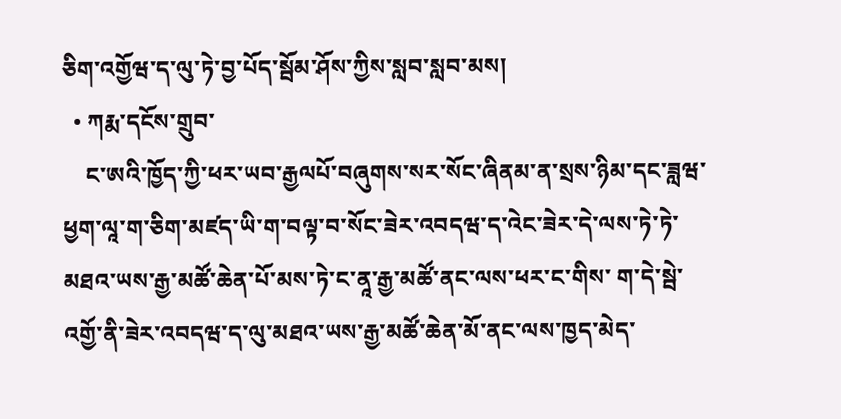ཅིག་འགྱོཝ་ད་ལུ་ཏེ་བྱ་པོད་སྦོམ་ཤོས་ཀྱིས་སླབ་སླབ་མས།
  • ཀརྨ་དངོས་གྲུབ་
    ང་ཨའི་ཁྱོད་ཀྱི་ཕར་ཡབ་རྒྱལཔོ་བཞུགས་སར་སོང་ཞིནམ་ན་སྲས་ཉིམ་དང་ཟླཝ་ ཕྱག་ལཱ་ག་ཅིག་མཛད་ཡི་ག་བལྟ་བ་སོང་ཟེར་འབདཝ་ད་འེང་ཟེར་དེ་ལས་ཏེ་ཏེ་མཐའ་ཡས་རྒྱ་མཚོ་ཆེན་པོ་མས་ཏེ་ང་ནཱ་རྒྱ་མཚོ་ནང་ལས་ཕར་ང་གིས་ ག་དེ་སྦེ་འགྱོ་ནི་ཟེར་འབདཝ་ད་ལུ་མཐའ་ཡས་རྒྱ་མཚོ་ཆེན་མོ་ནང་ལས་ཁྱད་མེད་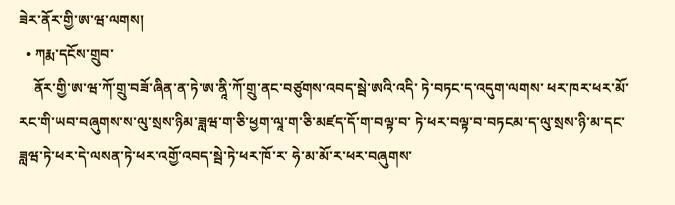ཟེར་ནོར་གྱི་ཨ་ཝ་ལགས།
  • ཀརྨ་དངོས་གྲུབ་
    ནོར་གྱི་ཨ་ཝ་ཀོ་གྲུ་བཟོ་ཞིན་ན་ཏེ་ཨ་ནཱི་ཀོ་གྲུ་ནང་བཙུགས་འབད་སྦེ་ཨའི་འདི་ ཏེ་བཏང་ད་འདུག་ལགས་ ཕར་ཁར་ཕར་མོ་རང་གི་ཡབ་བཞུགས་ས་ལུ་སྲས་ཉིམ་ཟླཝ་ག་ཅི་ཕྱག་ལཱ་ག་ཅི་མཛད་དོ་ག་བལྟ་བ་ ཏེ་ཕར་བལྟ་བ་བཏངམ་ད་ལུ་སྲས་ཉི་མ་དང་ཟླཝ་ཏེ་ཕར་དེ་ལསན་ཏེ་ཕར་འགྱོ་འབད་སྦེ་ཏེ་ཕར་ཁོ་ར་ ཧེ་མ་མོ་ར་ཕར་བཞུགས་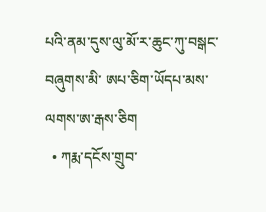པའི་ནམ་དུས་ལུ་མོ་ར་ཆུང་ཀུ་བསྒང་བཞུགས་མི་ ཨཔ་ཅིག་ཡོདཔ་མས་ལགས་ཨ་རྒས་ཅིག
  • ཀརྨ་དངོས་གྲུབ་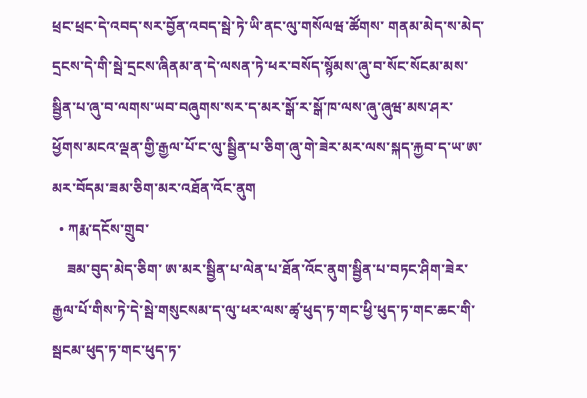ཕྲང་ཕྲང་དེ་འབད་སར་བྱོན་འབད་སྦེ་ཏེ་ཡི་ནང་ལུ་གསོལཝ་ཚོགས་ གནམ་མེད་ས་མེད་དྲངས་དེ་གི་སྦེ་དྲངས་ཞིནམ་ན་དེ་ལསན་ཏེ་ཕར་བསོད་སྙོམས་ཞུ་བ་སོང་སོངམ་མས་སྦྱིན་པ་ཞུ་བ་ལགས་ཡབ་བཞུགས་སར་ད་མར་སྒོ་ར་སྒོ་ཁ་ལས་ཞུ་ཞུཝ་མས་ཤར་ཕྱོགས་མངའ་ལྡན་གྱི་རྒྱལ་པོ་ང་ལུ་སྦྱིན་པ་ཅིག་ཞུ་གེ་ཟེར་མར་ལས་སྐད་རྐྱབ་ད་ཡ་ཨ་མར་བོདམ་ཟམ་ཅིག་མར་འཐོན་འོང་ནུག
  • ཀརྨ་དངོས་གྲུབ་
    ཟམ་བུད་མེད་ཅིག་ ཨ་མར་སྦྱིན་པ་ལེན་པ་ཐོན་འོང་ནུག་སྦྱིན་པ་བཏང་ཤིག་ཟེར་རྒྱལ་པོ་གིས་ཏེ་དེ་སྦེ་གསུངསམ་ད་ལུ་ཕར་ལས་ཚྭ་ཕུད་ཏ་གང་ཕྱི་ཕུད་ཏ་གང་ཆང་གི་སྦངམ་ཕུད་ཏ་གང་ཕུད་ཏ་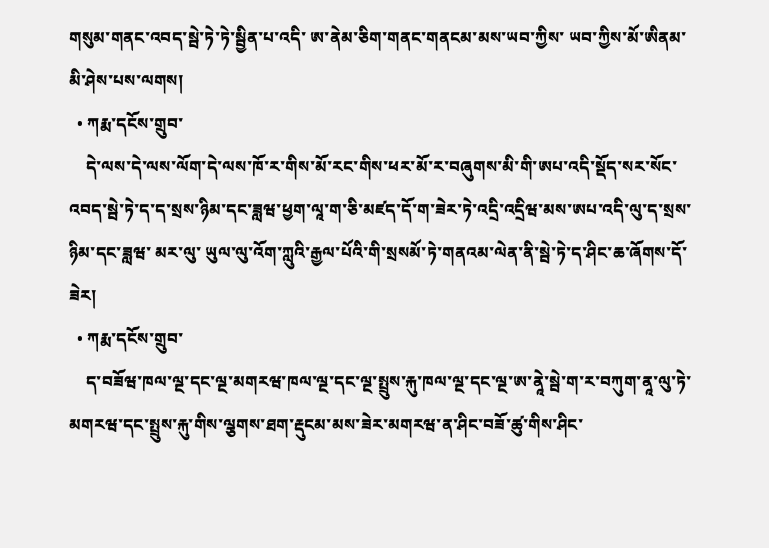གསུམ་གནང་འབད་སྦེ་ཏེ་ཏེ་སྦྱིན་པ་འདི་ ཨ་ནེམ་ཅིག་གནང་གནངམ་མས་ཡབ་ཀྱིས་ ཡབ་ཀྱིས་མོ་ཨིནམ་མི་ཤེས་པས་ལགས།
  • ཀརྨ་དངོས་གྲུབ་
    དེ་ལས་དེ་ལས་ལོག་དེ་ལས་ཁོ་ར་གིས་མོ་རང་གིས་ཕར་མོ་ར་བཞུགས་མི་གི་ཨཔ་འདི་སྡོད་སར་སོང་འབད་སྦེ་ཏེ་ད་ད་སྲས་ཉིམ་དང་ཟླཝ་ཕྱག་ལཱ་ག་ཅི་མཛད་དོ་ག་ཟེར་ཏེ་འདྲི་འདྲིཝ་མས་ཨཔ་འདི་ལུ་ད་སྲས་ཉིམ་དང་ཟླཝ་ མར་ལུ་ ཡུལ་ལུ་འོག་ཀླུའི་རྒྱལ་པོའི་གི་སྲསམོ་ཏེ་གནའམ་ལེན་ནི་སྦེ་ཏེ་ད་ཤིང་ཆ་ཞོགས་དོ་ཟེར།
  • ཀརྨ་དངོས་གྲུབ་
    ད་བཟོཝ་ཁལ་ལྔ་དང་ལྔ་མགརཝ་ཁལ་ལྔ་དང་ལྔ་སྤྲུས་རྐུ་ཁལ་ལྔ་དང་ལྔ་ཨ་ནཱེ་སྦེ་ག་ར་བཀུག་ནཱ་ལུ་ཏེ་མགརཝ་དང་སྤྲུས་རྐུ་གིས་ལྕགས་ཐག་རྡུངམ་མས་ཟེར་མགརཝ་ན་ཤིང་བཟོ་ཚུ་གིས་ཤིང་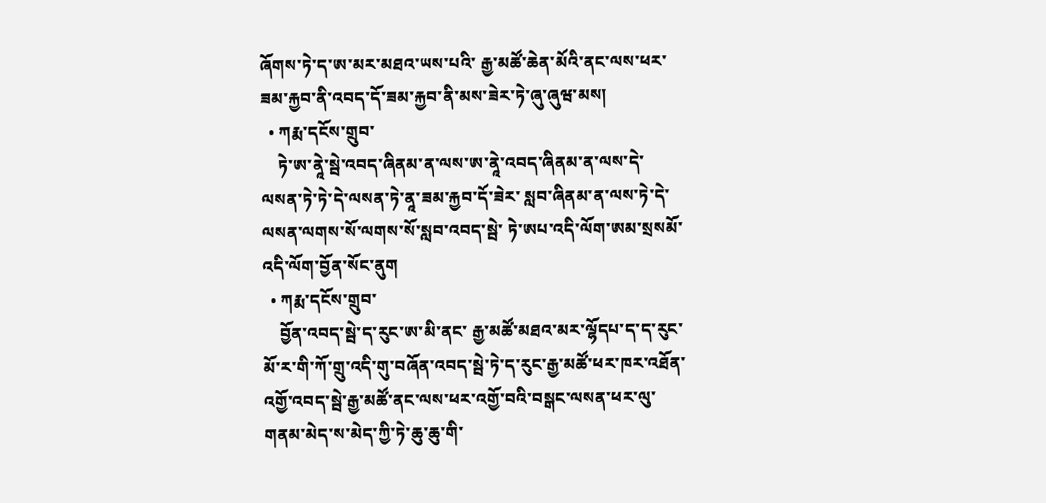ཞོགས་ཏེ་ད་ཨ་མར་མཐའ་ཡས་པའི་ རྒྱ་མཚོ་ཆེན་མོའི་ནང་ལས་ཕར་ཟམ་རྐྱབ་ནི་འབད་དོ་ཟམ་རྐྱབ་ནི་མས་ཟེར་ཏེ་ཞུ་ཞུཝ་མས།
  • ཀརྨ་དངོས་གྲུབ་
    ཏེ་ཨ་ནཱེ་སྦེ་འབད་ཞིནམ་ན་ལས་ཨ་ནཱེ་འབད་ཞིནམ་ན་ལས་དེ་ལསན་ཏེ་ཏེ་དེ་ལསན་ཏེ་ནཱ་ཟམ་རྐྱབ་དོ་ཟེར་ སླབ་ཞིནམ་ན་ལས་ཏེ་དེ་ལསན་ལགས་སོ་ལགས་སོ་སླབ་འབད་སྦེ་ ཏེ་ཨཔ་འདི་ལོག་ཨམ་སྲསམོ་འདི་ལོག་བྱོན་སོང་ནུག
  • ཀརྨ་དངོས་གྲུབ་
    བྱོན་འབད་སྦེ་ད་རུང་ཨ་མི་ནང་ རྒྱ་མཚོ་མཐའ་མར་ལྷོདཔ་ད་ད་རུང་མོ་ར་གི་ཀོ་གྲུ་འདི་གུ་བཞོན་འབད་སྦེ་ཏེ་ད་རུང་རྒྱ་མཚོ་ཕར་ཁར་འཐོན་འགྱོ་འབད་སྦེ་རྒྱ་མཚོ་ནང་ལས་ཕར་འགྱོ་བའི་བསྒང་ལསན་ཕར་ལུ་གནམ་མེད་ས་མེད་ཀྱི་ཏེ་ཆུ་ཆུ་གི་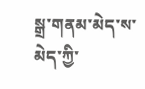སྒྲ་གནམ་མེད་ས་མེད་ཀྱི་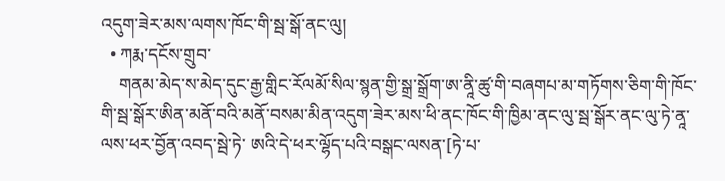འདུག་ཟེར་མས་ལགས་ཁོང་གི་སྦ་སྒོ་ནང་ལུ།
  • ཀརྨ་དངོས་གྲུབ་
    གནམ་མེད་ས་མེད་དུང་རྒྱ་གླིང་རོལམོ་སིལ་སྙན་གྱི་སྒྲ་སྒྲོག་ཨ་ནཱི་ཚུ་གི་བཞགཔ་མ་གཏོགས་ཅིག་གི་ཁོང་གི་སྦ་སྒོར་ཨིན་མནོ་བའི་མནོ་བསམ་མིན་འདུག་ཟེར་མས་ཕི་ནང་ཁོང་གི་ཁྱིམ་ནང་ལུ་སྦ་སྒོར་ནང་ལུ་ཏེ་ནཱ་ལས་ཕར་བྱོན་འབད་སྦེ་ཏེ་ ཨའི་དེ་ཕར་ལྷོད་པའི་བསྒང་ལསན་[ཏེ་པ་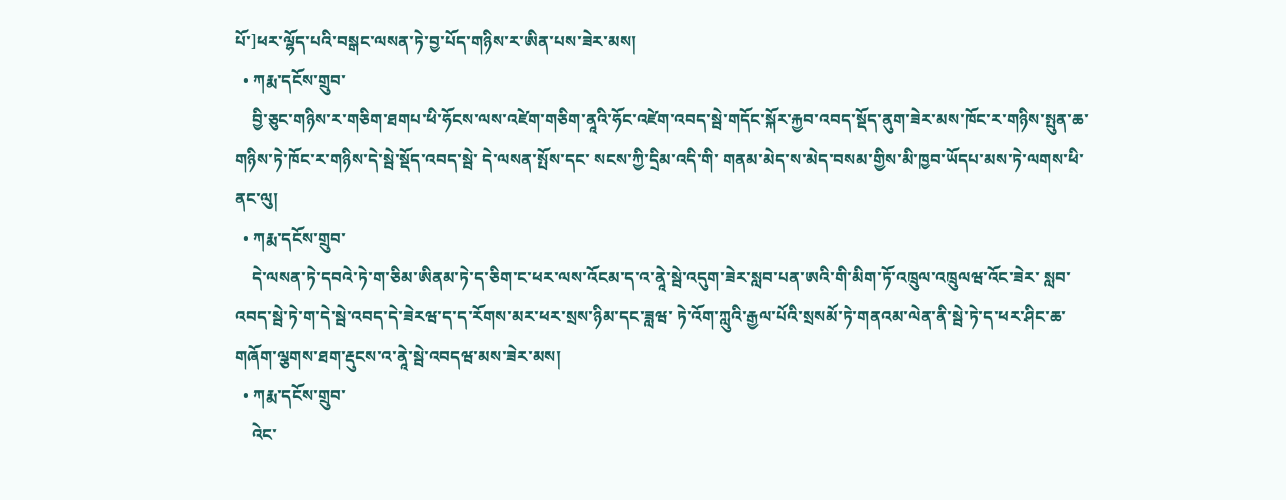པོ་]ཕར་ལྷོད་པའི་བསྒང་ལསན་ཏེ་བྱ་པོད་གཉིས་ར་ཨིན་པས་ཟེར་མས།
  • ཀརྨ་དངོས་གྲུབ་
    བྱི་ཅུང་གཉིས་ར་གཅིག་ཐགཔ་ཕི་ཧོངས་ལས་འཛེག་གཅིག་ནཱའི་ཧོང་འཛེག་འབད་སྦེ་གདོང་སྐོར་རྐྱབ་འབད་སྡོད་ནུག་ཟེར་མས་ཁོང་ར་གཉིས་སྤུན་ཆ་གཉིས་ཏེ་ཁོང་ར་གཉིས་དེ་སྦེ་སྡོད་འབད་སྦེ་ དེ་ལསན་སྤོས་དང་ སངས་ཀྱི་དྲིམ་འདི་གི་ གནམ་མེད་ས་མེད་བསམ་གྱིས་མི་ཁྱབ་ཡོདཔ་མས་ཏེ་ལགས་ཕི་ནང་ལུ།
  • ཀརྨ་དངོས་གྲུབ་
    དེ་ལསན་ཏེ་དབའེ་ཏེ་ག་ཅིམ་ཨིནམ་ཏེ་ད་ཅིག་ང་ཕར་ལས་འོངམ་ད་འ་ནཱེ་སྦེ་འདུག་ཟེར་སླབ་པན་ཨའི་གི་མིག་ཏོ་འཁྲུལ་འཁྲུལཝ་འོང་ཟེར་ སླབ་འབད་སྦེ་ཏེ་ག་དེ་སྦེ་འབད་དེ་ཟེརཝ་ད་ད་རོགས་མར་ཕར་སྲས་ཉིམ་དང་ཟླཝ་ ཏེ་འོག་ཀླུའི་རྒྱལ་པོའི་སྲསམོ་ཏེ་གནའམ་ལེན་ནི་སྦེ་ཏེ་ད་ཕར་ཤིང་ཆ་གཞོག་ལྕགས་ཐག་རྡུངས་འ་ནཱེ་སྦེ་འབདཝ་མས་ཟེར་མས།
  • ཀརྨ་དངོས་གྲུབ་
    འེང་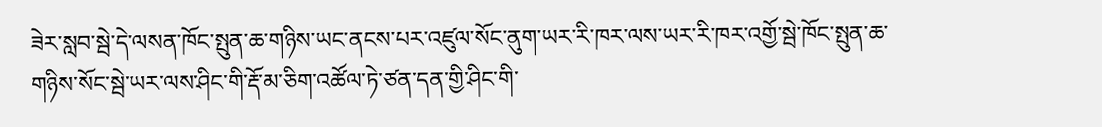ཟེར་སླབ་སྦེ་དེ་ལསན་ཁོང་སྤུན་ཆ་གཉིས་ཡང་ནངས་པར་འཛུལ་སོང་ནུག་ཡར་རི་ཁར་ལས་ཡར་རི་ཁར་འགྱོ་སྦེ་ཁོང་སྤུན་ཆ་གཉིས་སོང་སྦེ་ཡར་ལས་ཤིང་གི་རྡོ་མ་ཅིག་འཚོལ་ཏེ་ཙན་དན་གྱི་ཤིང་གི་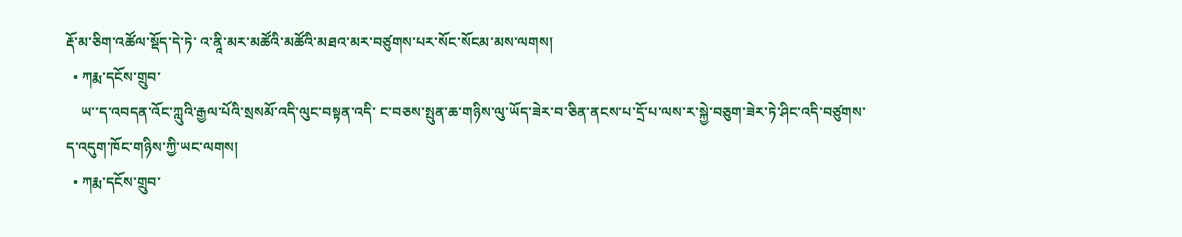རྡོ་མ་ཅིག་འཚོལ་སྡོད་དེ་ཏེ་ འ་ནཱི་མར་མཚོའི་མཚོའི་མཐའ་མར་བཙུགས་པར་སོང་སོངམ་མས་ལགས།
  • ཀརྨ་དངོས་གྲུབ་
    ཡ་་ད་འབདན་འོང་ཀླུའི་རྒྱལ་པོའི་སྲསམོ་འདི་ལུང་བསྟན་འདི་ ང་བཅས་སྤུན་ཆ་གཉིས་ལུ་ཡོད་ཟེར་བ་ཅིན་ནངས་པ་དྲོ་པ་ལས་ར་སྐྱེ་བཅུག་ཟེར་ཏེ་ཤིང་འདི་བཙུགས་ད་འདུག་ཁོང་གཉིས་ཀྱི་ཡང་ལགས།
  • ཀརྨ་དངོས་གྲུབ་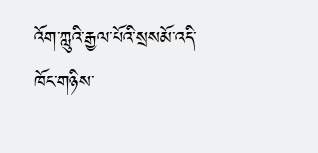འོག་ཀླུའི་རྒྱལ་པོའི་སྲསམོ་འདི་ ཁོང་གཉིས་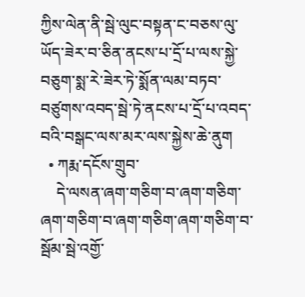ཀྱིས་ལེན་ནི་སྦེ་ལུང་བསྟན་ང་བཅས་ལུ་ཡོད་ཟེར་བ་ཅིན་ནངས་པ་དྲོ་པ་ལས་སྐྱེ་བཅུག་སྨ་རེ་ཟེར་ཏེ་སྨོན་ལམ་བཏབ་བཙུགས་འབད་སྦེ་ཏེ་ནངས་པ་དྲོ་པ་འབད་བའི་བསྒང་ལས་མར་ལས་སྐྱེས་ཆེ་ནུག
  • ཀརྨ་དངོས་གྲུབ་
    དེ་ལསན་ཞག་གཅིག་བ་ཞག་གཅིག་ཞག་གཅིག་བ་ཞག་གཅིག་ཞག་གཅིག་བ་སྦོམ་སྦེ་འགྱོ་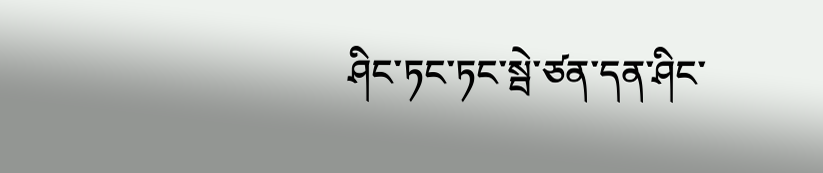ཤིང་ཏང་ཏང་སྦེ་ཙན་དན་ཤིང་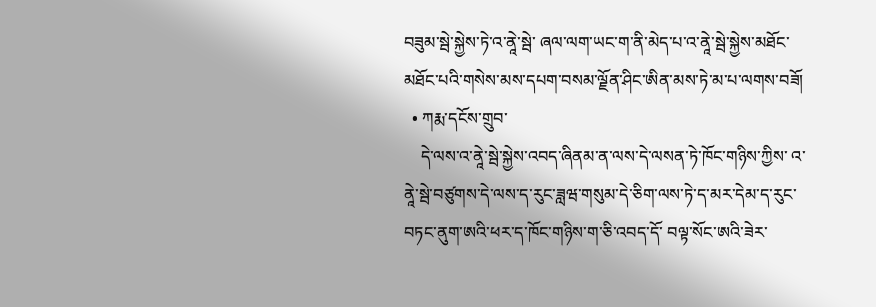བཟུམ་སྦེ་སྐྱེས་ཏེ་འ་ནཱེ་སྦེ་ ཞལ་ལག་ཡང་ག་ནི་མེད་པ་འ་ནཱེ་སྦེ་སྐྱེས་མཐོང་མཐོང་པའི་གསེས་མས་དཔག་བསམ་ལྗོན་ཤིང་ཨིན་མས་ཏེ་མ་པ་ལགས་བཟོ།
  • ཀརྨ་དངོས་གྲུབ་
    དེ་ལས་འ་ནཱེ་སྦེ་སྐྱེས་འབད་ཞིནམ་ན་ལས་དེ་ལསན་ཏེ་ཁོང་གཉིས་ཀྱིས་ འ་ནཱེ་སྦེ་བཙུགས་དེ་ལས་ད་རུང་ཟླཝ་གསུམ་དེ་ཅིག་ལས་ཏེ་ད་མར་དེམ་ད་རུང་བཏང་ནུག་ཨའི་ཕར་ད་ཁོང་གཉིས་ག་ཅི་འབད་དོ་ བལྟ་སོང་ཨའི་ཟེར་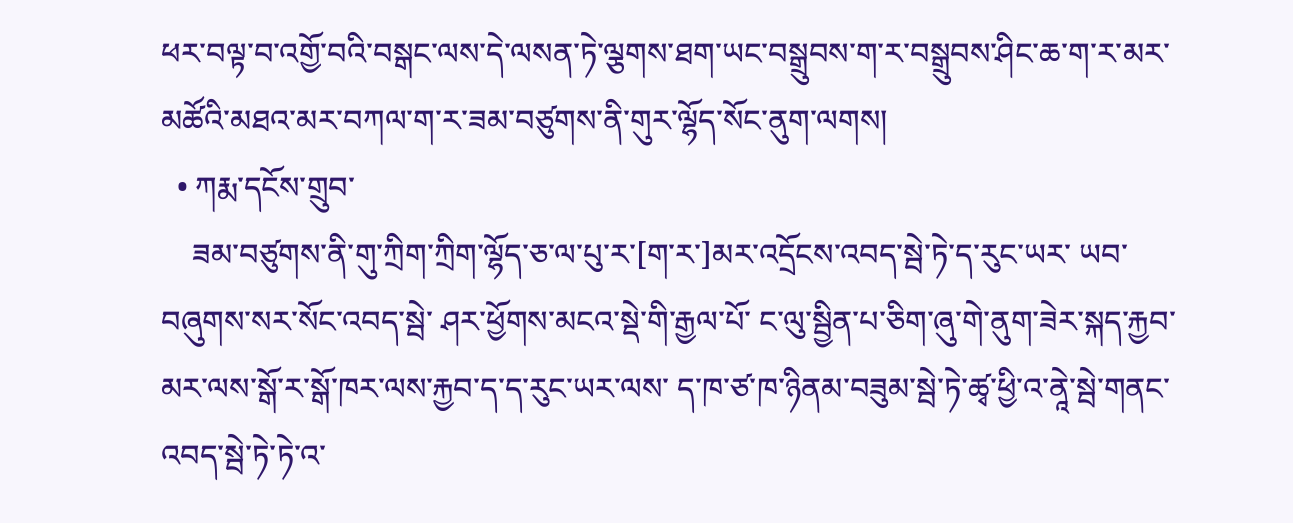ཕར་བལྟ་བ་འགྱོ་བའི་བསྒང་ལས་དེ་ལསན་ཏེ་ལྕགས་ཐག་ཡང་བསྒྲུབས་ག་ར་བསྒྲུབས་ཤིང་ཆ་ག་ར་མར་མཚོའི་མཐའ་མར་བཀལ་ག་ར་ཟམ་བཙུགས་ནི་གུར་ལྷོད་སོང་ནུག་ལགས།
  • ཀརྨ་དངོས་གྲུབ་
    ཟམ་བཙུགས་ནི་གུ་ཀྲིག་ཀྲིག་ལྷོད་ཅ་ལ་པུ་ར་[ག་ར་]མར་འདྲོངས་འབད་སྦེ་ཏེ་ད་རུང་ཡར་ ཡབ་བཞུགས་སར་སོང་འབད་སྦེ་ ཤར་ཕྱོགས་མངའ་སྡེ་གི་རྒྱལ་པོ་ ང་ལུ་སྦྱིན་པ་ཅིག་ཞུ་གེ་ནུག་ཟེར་སྐད་རྐྱབ་མར་ལས་སྒོ་ར་སྒོ་ཁར་ལས་རྐྱབ་ད་ད་རུང་ཡར་ལས་ ད་ཁ་ཙ་ཁ་ཉིནམ་བཟུམ་སྦེ་ཏེ་ཚྭ་ཕྱི་འ་ནཱེ་སྦེ་གནང་འབད་སྦེ་ཏེ་ཏེ་འ་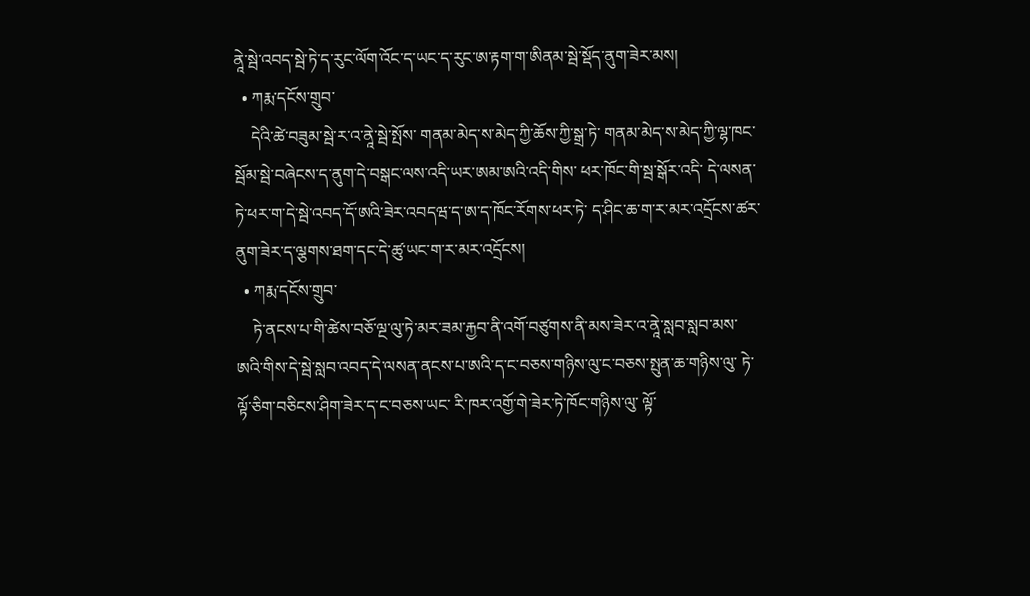ནཱེ་སྦེ་འབད་སྦེ་ཏེ་ད་རུང་ལོག་འོང་ད་ཡང་ད་རུང་ཨ་རྟག་ག་ཨིནམ་སྦེ་སྡོད་ནུག་ཟེར་མས།
  • ཀརྨ་དངོས་གྲུབ་
    དེའི་ཚེ་བཟུམ་སྦེ་ར་འ་ནཱེ་སྦེ་སྤོས་ གནམ་མེད་ས་མེད་ཀྱི་ཆོས་ཀྱི་སྒྲ་ཏེ་ གནམ་མེད་ས་མེད་ཀྱི་ལྷ་ཁང་སྦོམ་སྦེ་བཞེངས་ད་ནུག་དེ་བསྒང་ལས་འདི་ཡར་ཨམ་ཨའི་འདི་གིས་ ཕར་ཁོང་གི་སྦ་སྒོར་འདི་ དེ་ལསན་ཏེ་ཕར་ག་དེ་སྦེ་འབད་དོ་ཨའི་ཟེར་འབདཝ་ད་ཨ་ད་ཁོང་རོགས་ཕར་ཏེ་ ད་ཤིང་ཆ་ག་ར་མར་འདྲོངས་ཚར་ནུག་ཟེར་ད་ལྕགས་ཐག་དང་དེ་ཚུ་ཡང་ག་ར་མར་འདྲོངས།
  • ཀརྨ་དངོས་གྲུབ་
    ཏེ་ནངས་པ་གི་ཚེས་བཅོ་ལྔ་ལུ་ཏེ་མར་ཟམ་རྐྱབ་ནི་འགོ་བཙུགས་ནི་མས་ཟེར་འ་ནཱེ་སླབ་སླབ་མས་ཨའི་གིས་དེ་སྦེ་སླབ་འབད་དེ་ལསན་ནངས་པ་ཨའི་ད་ང་བཅས་གཉིས་ལུ་ང་བཅས་སྤུན་ཆ་གཉིས་ལུ་ ཏེ་ལྟོ་ཅིག་བཅིངས་ཤིག་ཟེར་ད་ང་བཅས་ཡང་ རི་ཁར་འགྱོ་གེ་ཟེར་ཏེ་ཁོང་གཉིས་ལུ་ ལྟོ་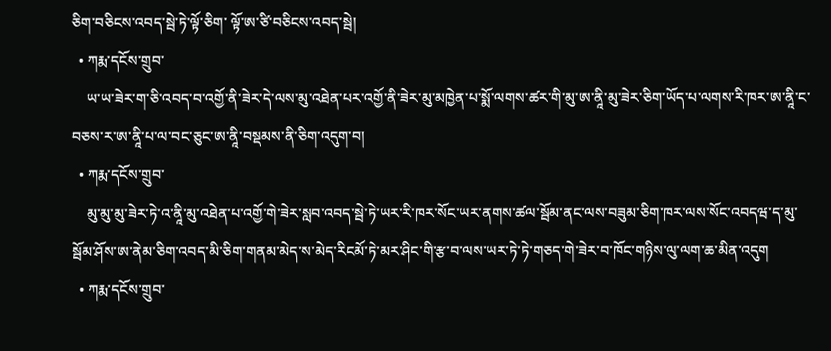ཅིག་བཅིངས་འབད་སྦེ་ཏེ་ལྟོ་ཅིག་ ལྟོ་ཨ་ཙི་བཅིངས་འབད་སྦེ།
  • ཀརྨ་དངོས་གྲུབ་
    ཡ་ཡ་ཟེར་ག་ཅི་འབད་བ་འགྱོ་ནི་ཟེར་དེ་ལས་མུ་འཐེན་པར་འགྱོ་ནི་ཟེར་མུ་མཁྱེན་པ་སྨོ་ལགས་ཚར་གི་མུ་ཨ་ནཱི་མུ་ཟེར་ཅིག་ཡོད་པ་ལགས་རི་ཁར་ཨ་ནཱི་ང་བཅས་ར་ཨ་ནཱི་པ་ལ་བང་ཅུང་ཨ་ནཱི་བསྡམས་ནི་ཅིག་འདུག་བ།
  • ཀརྨ་དངོས་གྲུབ་
    མུ་མུ་མུ་ཟེར་ཏེ་འ་ནཱི་མུ་འཐེན་པ་འགྱོ་གེ་ཟེར་སླབ་འབད་སྦེ་ཏེ་ཡར་རི་ཁར་སོང་ཡར་ནགས་ཚལ་སྦོམ་ནང་ལས་བཟུམ་ཅིག་ཁར་ལས་སོང་འབདཝ་ད་མུ་སྦོམ་ཤོས་ཨ་ནེམ་ཅིག་འབད་མི་ཅིག་གནམ་མེད་ས་མེད་རིངམོ་ཏེ་མར་ཤིང་གི་རྩ་བ་ལས་ཡར་ཏེ་ཏེ་གཅད་གེ་ཟེར་བ་ཁོང་གཉིས་ལུ་ལག་ཆ་མིན་འདུག
  • ཀརྨ་དངོས་གྲུབ་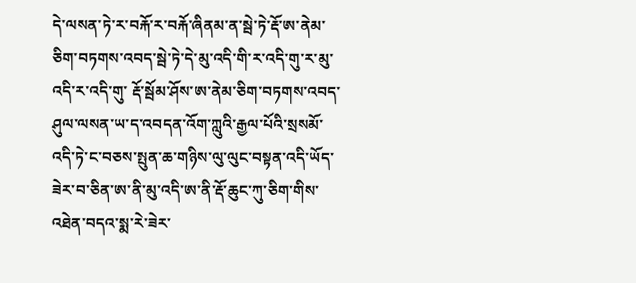དེ་ལསན་ཏེ་ར་བརྐོ་ར་བརྐོ་ཞིནམ་ན་སྦེ་ཏེ་རྡོ་ཨ་ནེམ་ཅིག་བཏགས་འབད་སྦེ་ཏེ་དེ་མུ་འདི་གི་ར་འདི་གུ་ར་མུ་འདི་ར་འདི་གུ་ རྡོ་སྦོམ་ཤོས་ཨ་ནེམ་ཅིག་བཏགས་འབད་ཤུལ་ལསན་ཡ་ད་འབདན་འོག་ཀླུའི་རྒྱལ་པོའི་སྲསམོ་འདི་ཏེ་ང་བཅས་སྤུན་ཆ་གཉིས་ལུ་ལུང་བསྟན་འདི་ཡོད་ཟེར་བ་ཅིན་ཨ་ནི་མུ་འདི་ཨ་ནི་རྡོ་ཆུང་ཀུ་ཅིག་གིས་འཐེན་བདའ་སྨ་རེ་ཟེར་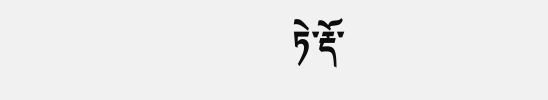ཏེ་རྡོ་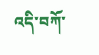འདི་བཀོ་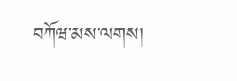བཀོཝ་མས་ལགས།